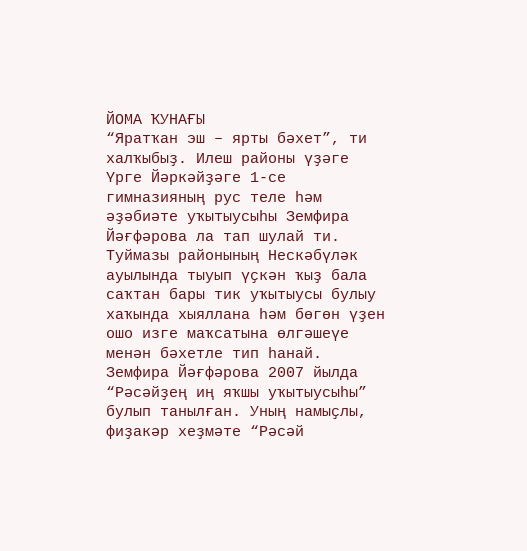ЙОМА ҠУНАҒЫ
“Яратҡан эш – ярты бәхет”, ти халҡыбыҙ. Илеш районы үҙәге Үрге Йәркәйҙәге 1-се гимназияның рус теле һәм әҙәбиәте уҡытыусыһы Земфира Йәғфәрова ла тап шулай ти. Туймазы районының Нескәбүләк ауылында тыуып үҫкән ҡыҙ бала саҡтан бары тик уҡытыусы булыу хаҡында хыяллана һәм бөгөн үҙен ошо изге маҡсатына өлгәшеүе менән бәхетле тип һанай. Земфира Йәғфәрова 2007 йылда “Рәсәйҙең иң яҡшы уҡытыусыһы” булып танылған. Уның намыҫлы, фиҙакәр хеҙмәте “Рәсәй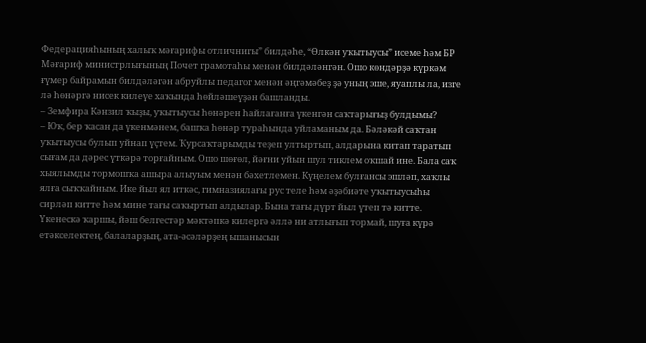Федерацияһының халыҡ мәғарифы отличнигы” билдәһе, “Өлкән уҡытыусы” исеме һәм БР Мәғариф министрлығының Почет грамотаһы менән билдәләнгән. Ошо көндәрҙә күркәм ғүмер байрамын билдәләгән абруйлы педагог менән әңгәмәбеҙ ҙә уның эше, яуаплы ла, изге лә һөнәргә нисек килеүе хаҡында һөйләшеүҙән башланды.
– Земфира Кәнзил ҡыҙы, уҡытыусы һөнәрен һайлағанға үкенгән саҡтарығыҙ булдымы?
– Юҡ, бер ҡасан да үкенмәнем, башҡа һөнәр тураһында уйламаным да. Бәләкәй саҡтан уҡытыусы булып уйнап үҫтем. Ҡурсаҡтарымды теҙеп ултыртып, алдарына китап таратып сығам да дәрес үткәрә торғайным. Ошо шөғөл, йәғни уйын шул тиклем оҡшай ине. Бала саҡ хыялымды тормошҡа ашыра алыуым менән бәхетлемен. Күңелем булғансы эшләп, хаҡлы ялға сыҡҡайным. Ике йыл ял иткәс, гимназиялағы рус теле һәм әҙәбиәте уҡытыусыһы сирләп китте һәм мине тағы саҡыртып алдылар. Бына тағы дүрт йыл үтеп тә китте. Үкенескә ҡаршы, йәш белгестәр мәктәпкә килергә әллә ни атлығып тормай, шуға күрә етәкселектең, балаларҙың, ата-әсәләрҙең ышанысын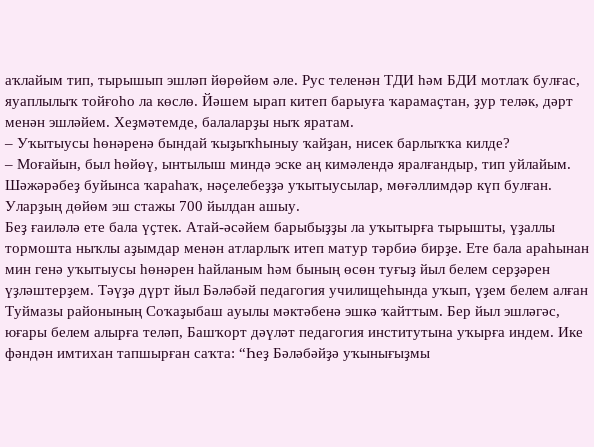аҡлайым тип, тырышып эшләп йөрөйөм әле. Рус теленән ТДИ һәм БДИ мотлаҡ булғас, яуаплылыҡ тойғоһо ла көслө. Йәшем ырап китеп барыуға ҡарамаҫтан, ҙур теләк, дәрт менән эшләйем. Хеҙмәтемде, балаларҙы ныҡ яратам.
– Уҡытыусы һөнәренә бындай ҡыҙыҡһыныу ҡайҙан, нисек барлыҡҡа килде?
– Моғайын, был һөйөү, ынтылыш миндә эске аң кимәлендә яралғандыр, тип уйлайым. Шәжәрәбеҙ буйынса ҡараһаҡ, нәҫелебеҙҙә уҡытыусылар, мөғәллимдәр күп булған. Уларҙың дөйөм эш стажы 700 йылдан ашыу.
Беҙ ғаиләлә ете бала үҫтек. Атай-әсәйем барыбыҙҙы ла уҡытырға тырышты, үҙаллы тормошта ныҡлы аҙымдар менән атларлыҡ итеп матур тәрбиә бирҙе. Ете бала араһынан мин генә уҡытыусы һөнәрен һайланым һәм бының өсөн туғыҙ йыл белем серҙәрен үҙләштерҙем. Тәүҙә дүрт йыл Бәләбәй педагогия училищеһында уҡып, үҙем белем алған Туймазы районының Соҡаҙыбаш ауылы мәктәбенә эшкә ҡайттым. Бер йыл эшләгәс, юғары белем алырға теләп, Башҡорт дәүләт педагогия институтына уҡырға индем. Ике фәндән имтихан тапшырған саҡта: “Һеҙ Бәләбәйҙә уҡынығыҙмы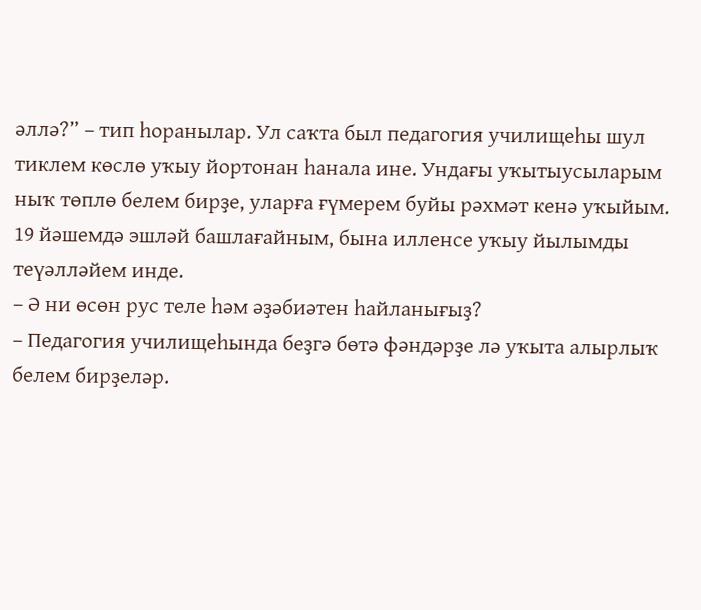әллә?” – тип һоранылар. Ул саҡта был педагогия училищеһы шул тиклем көслө уҡыу йортонан һанала ине. Ундағы уҡытыусыларым ныҡ төплө белем бирҙе, уларға ғүмерем буйы рәхмәт кенә уҡыйым. 19 йәшемдә эшләй башлағайным, бына илленсе уҡыу йылымды теүәлләйем инде.
– Ә ни өсөн рус теле һәм әҙәбиәтен һайланығыҙ?
– Педагогия училищеһында беҙгә бөтә фәндәрҙе лә уҡыта алырлыҡ белем бирҙеләр.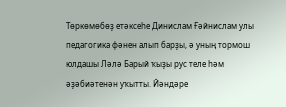Төркөмөбөҙ етәксеһе Динислам Ғәйнислам улы педагогика фәнен алып барҙы, ә уның тормош юлдашы Ләлә Барый ҡыҙы рус теле һәм әҙәбиәтенән уҡытты. Йәндәре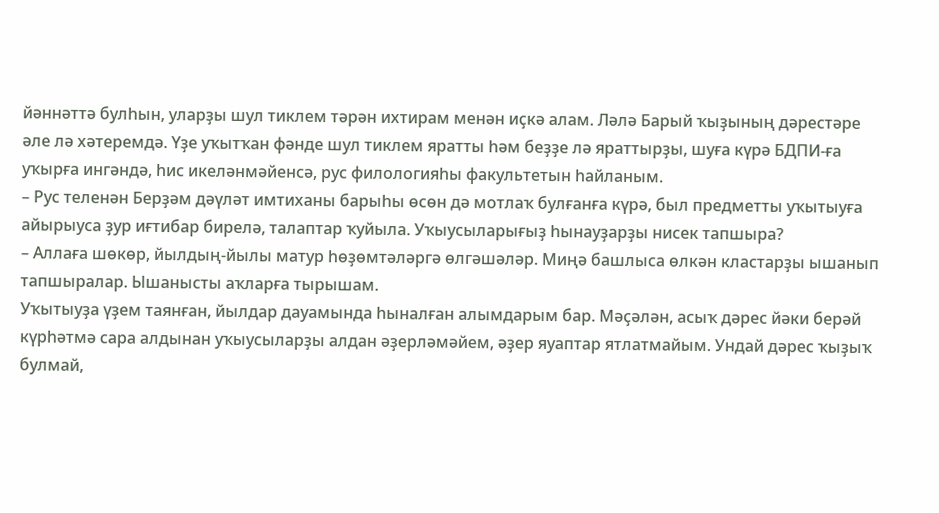йәннәттә булһын, уларҙы шул тиклем тәрән ихтирам менән иҫкә алам. Ләлә Барый ҡыҙының дәрестәре әле лә хәтеремдә. Үҙе уҡытҡан фәнде шул тиклем яратты һәм беҙҙе лә яраттырҙы, шуға күрә БДПИ-ға уҡырға ингәндә, һис икеләнмәйенсә, рус филологияһы факультетын һайланым.
– Рус теленән Берҙәм дәүләт имтиханы барыһы өсөн дә мотлаҡ булғанға күрә, был предметты уҡытыуға айырыуса ҙур иғтибар бирелә, талаптар ҡуйыла. Уҡыусыларығыҙ һынауҙарҙы нисек тапшыра?
– Аллаға шөкөр, йылдың-йылы матур һөҙөмтәләргә өлгәшәләр. Миңә башлыса өлкән кластарҙы ышанып тапшыралар. Ышанысты аҡларға тырышам.
Уҡытыуҙа үҙем таянған, йылдар дауамында һыналған алымдарым бар. Мәҫәлән, асыҡ дәрес йәки берәй күрһәтмә сара алдынан уҡыусыларҙы алдан әҙерләмәйем, әҙер яуаптар ятлатмайым. Ундай дәрес ҡыҙыҡ булмай,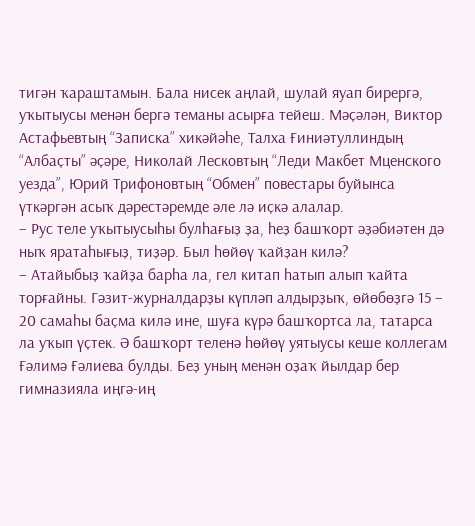тигән ҡараштамын. Бала нисек аңлай, шулай яуап бирергә, уҡытыусы менән бергә теманы асырға тейеш. Мәҫәлән, Виктор Астафьевтың “Записка” хикәйәһе, Талха Ғиниәтуллиндың “Албаҫты” әҫәре, Николай Лесковтың “Леди Макбет Мценского уезда”, Юрий Трифоновтың “Обмен” повестары буйынса үткәргән асыҡ дәрестәремде әле лә иҫкә алалар.
– Рус теле уҡытыусыһы булһағыҙ ҙа, һеҙ башҡорт әҙәбиәтен дә ныҡ яратаһығыҙ, тиҙәр. Был һөйөү ҡайҙан килә?
– Атайыбыҙ ҡайҙа барһа ла, гел китап һатып алып ҡайта торғайны. Гәзит-журналдарҙы күпләп алдырҙыҡ, өйөбөҙгә 15 – 20 самаһы баҫма килә ине, шуға күрә башҡортса ла, татарса ла уҡып үҫтек. Ә башҡорт теленә һөйөү уятыусы кеше коллегам Ғәлимә Ғәлиева булды. Беҙ уның менән оҙаҡ йылдар бер гимназияла иңгә-иң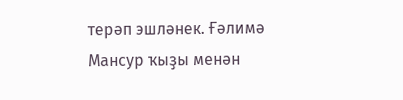терәп эшләнек. Ғәлимә Мансур ҡыҙы менән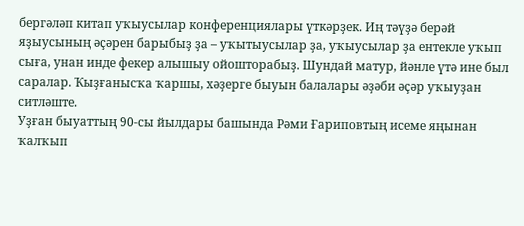бергәләп китап уҡыусылар конференциялары үткәрҙек. Иң тәүҙә берәй яҙыусының әҫәрен барыбыҙ ҙа – уҡытыусылар ҙа, уҡыусылар ҙа ентекле уҡып сыға, унан инде фекер алышыу ойошторабыҙ. Шундай матур, йәнле үтә ине был саралар. Ҡыҙғанысҡа ҡаршы, хәҙерге быуын балалары әҙәби әҫәр уҡыуҙан ситләште.
Уҙған быуаттың 90-сы йылдары башында Рәми Ғариповтың исеме яңынан ҡалҡып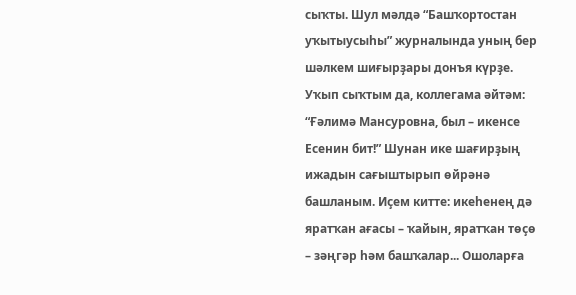сыҡты. Шул мәлдә “Башҡортостан уҡытыусыһы” журналында уның бер шәлкем шиғырҙары донъя күрҙе. Уҡып сыҡтым да, коллегама әйтәм: “Ғәлимә Мансуровна, был – икенсе Есенин бит!” Шунан ике шағирҙың ижадын сағыштырып өйрәнә башланым. Иҫем китте: икеһенең дә яратҡан ағасы – ҡайын, яратҡан төҫө – зәңгәр һәм башҡалар... Ошоларға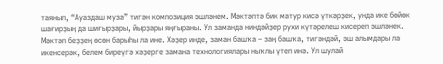таянып, “Ауаздаш муза” тигән композиция эшләнем. Мәктәптә бик матур кисә үткәрҙек, унда ике бөйөк шағирҙың да шиғырҙары, йырҙары яңғыраны. Ул заманда ниндәйҙер рухи күтәрелеш кисереп эшләнек. Мәктәп беҙҙең өсөн барыһы ла ине. Хәҙер инде, заман башҡа – заң башҡа, тигәндәй, эш алымдары ла икенсерәк, белем биреүгә хәҙерге замана технологиялары ныҡлы үтеп инә. Ул шулай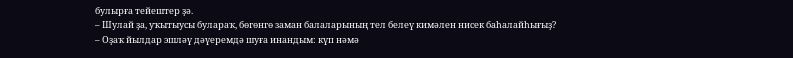булырға тейештер ҙә.
– Шулай ҙа, уҡытыусы булараҡ, бөгөнгө заман балаларының тел белеү кимәлен нисек баһалайһығыҙ?
– Оҙаҡ йылдар эшләү дәүеремдә шуға инандым: күп нәмә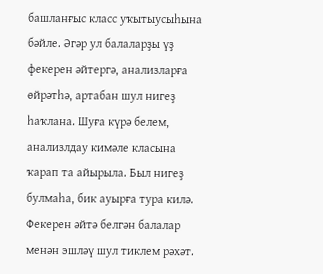башланғыс класс уҡытыусыһына бәйле. Әгәр ул балаларҙы үҙ фекерен әйтергә, анализларға өйрәтһә, артабан шул нигеҙ һаҡлана. Шуға күрә белем, анализлдау кимәле класына ҡарап та айырыла. Был нигеҙ булмаһа, бик ауырға тура килә. Фекерен әйтә белгән балалар менән эшләү шул тиклем рәхәт.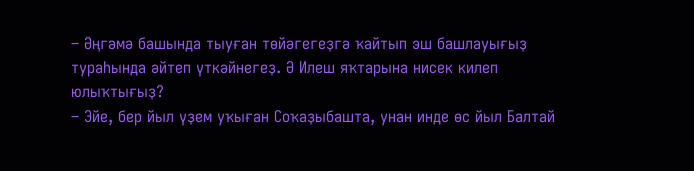– Әңгәмә башында тыуған төйәгегеҙгә ҡайтып эш башлауығыҙ тураһында әйтеп үткәйнегеҙ. Ә Илеш яҡтарына нисек килеп юлыҡтығыҙ?
– Эйе, бер йыл үҙем уҡыған Соҡаҙыбашта, унан инде өс йыл Балтай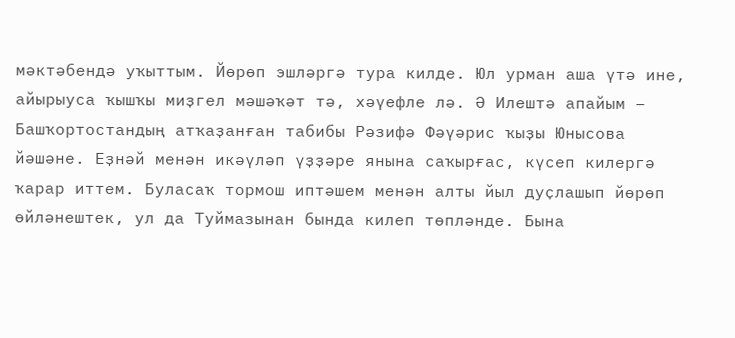мәктәбендә уҡыттым. Йөрөп эшләргә тура килде. Юл урман аша үтә ине, айырыуса ҡышҡы миҙгел мәшәҡәт тә, хәүефле лә. Ә Илештә апайым – Башҡортостандың атҡаҙанған табибы Рәзифә Фәүәрис ҡыҙы Юнысова йәшәне. Еҙнәй менән икәүләп үҙҙәре янына саҡырғас, күсеп килергә ҡарар иттем. Буласаҡ тормош иптәшем менән алты йыл дуҫлашып йөрөп өйләнештек, ул да Туймазынан бында килеп төпләнде. Бына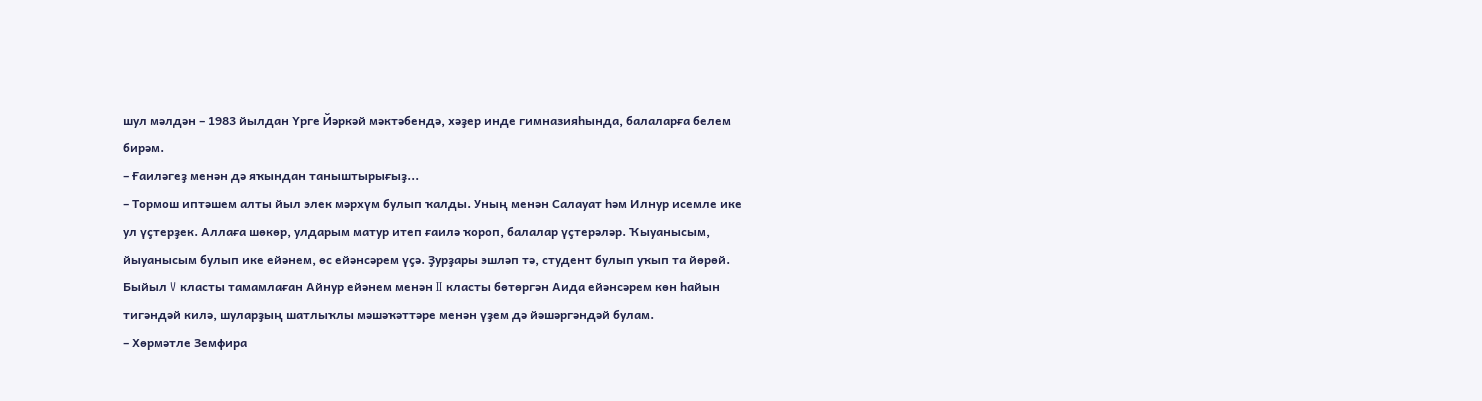шул мәлдән – 1983 йылдан Үрге Йәркәй мәктәбендә, хәҙер инде гимназияһында, балаларға белем бирәм.
– Ғаиләгеҙ менән дә яҡындан таныштырығыҙ...
– Тормош иптәшем алты йыл элек мәрхүм булып ҡалды. Уның менән Салауат һәм Илнур исемле ике ул үҫтерҙек. Аллаға шөкөр, улдарым матур итеп ғаилә ҡороп, балалар үҫтерәләр. Ҡыуанысым, йыуанысым булып ике ейәнем, өс ейәнсәрем үҫә. Ҙурҙары эшләп тә, студент булып уҡып та йөрөй. Быйыл V класты тамамлаған Айнур ейәнем менән II класты бөтөргән Аида ейәнсәрем көн һайын тигәндәй килә, шуларҙың шатлыҡлы мәшәҡәттәре менән үҙем дә йәшәргәндәй булам.
– Хөрмәтле Земфира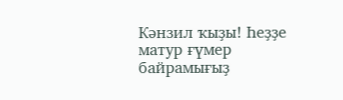Кәнзил ҡыҙы! Һеҙҙе матур ғүмер байрамығыҙ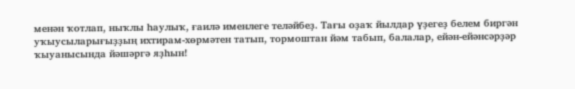менән ҡотлап, ныҡлы һаулыҡ, ғаилә именлеге теләйбеҙ. Тағы оҙаҡ йылдар үҙегеҙ белем биргән уҡыусыларығыҙҙың ихтирам-хөрмәтен татып, тормоштан йәм табып, балалар, ейән-ейәнсәрҙәр ҡыуанысында йәшәргә яҙһын!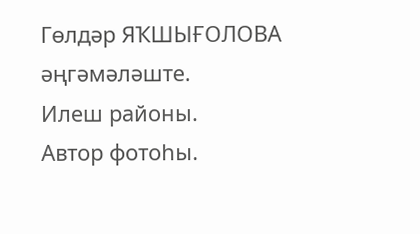Гөлдәр ЯҠШЫҒОЛОВА әңгәмәләште.
Илеш районы.
Автор фотоһы.